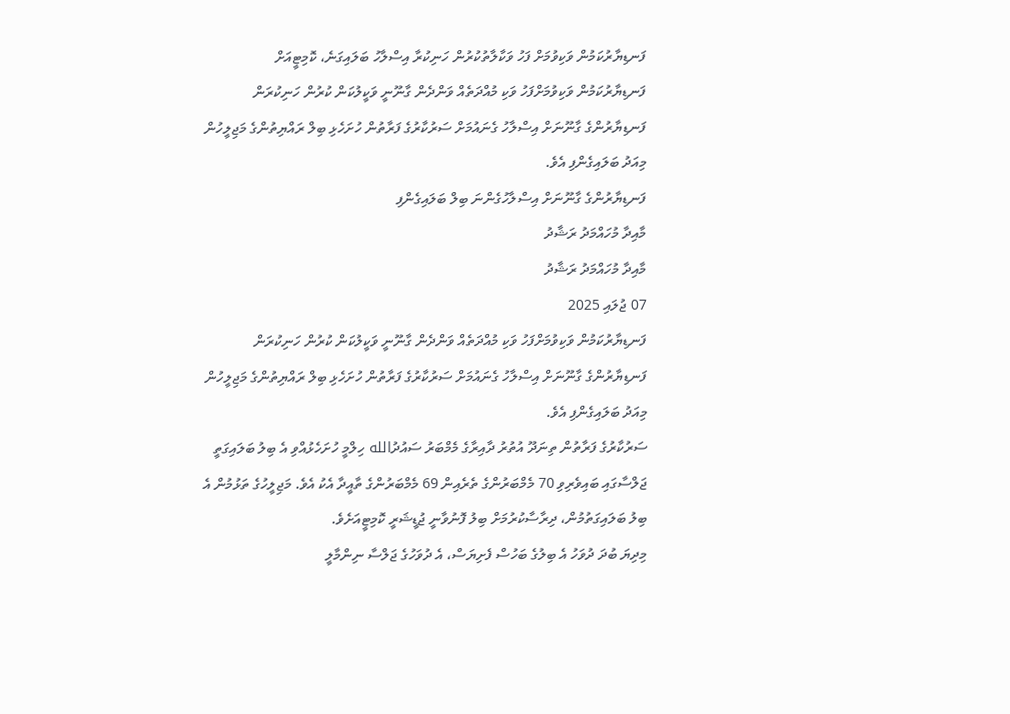ފަނޑިޔާރުކަމުން ވަކިވުމަށް ފަހު ވަކާލާތުކުރުން ހަނިކުރާ އިސްލާހު ބަލައިގަނެ، ކޮމިޓީއަށް
ފަނޑިޔާރުކަމުން ވަކިވުމަށްފަހު ވަކި މުއްދަތެއް ވަންދެން ގާނޫނީ ވަކީލުކަން ކުރުން ހަނިކުރަން ފަނޑިޔާރުންގެ ގާނޫނަށް އިސްލާހު ގެނައުމަށް ސަރުކާރުގެ ފަރާތުން ހުށަހެޅި ބިލް ރައްޔިތުންގެ މަޖިލީހުން މިއަދު ބަލައިގެންފި އެވެ.
ފަނޑިޔާރުންގެ ގާނޫނަށް އިސްލާހުގެންނަ ބިލް ބަލައިގެންފި
މާއިދާ މުހައްމަދު ރަޝާދު
މާއިދާ މުހައްމަދު ރަޝާދު
07 ޖުލައި 2025
ފަނޑިޔާރުކަމުން ވަކިވުމަށްފަހު ވަކި މުއްދަތެއް ވަންދެން ގާނޫނީ ވަކީލުކަން ކުރުން ހަނިކުރަން ފަނޑިޔާރުންގެ ގާނޫނަށް އިސްލާހު ގެނައުމަށް ސަރުކާރުގެ ފަރާތުން ހުށަހެޅި ބިލް ރައްޔިތުންގެ މަޖިލީހުން މިއަދު ބަލައިގެންފި އެވެ.
ސަރުކާރުގެ ފަރާތުން ތިނަދޫ އުތުރު ދާއިރާގެ މެމްބަރު ސައުދުالله ހިލްމީ ހުށަހެޅުއްވި އެ ބިލު ބަލައިގަތީ ޖަލްސާގައި ބައިވެރިވި 70 މެމްބަރުންގެ ތެރެއިން 69 މެމްބަރުންގެ ތާއީދާ އެކު އެވެ. މަޖިލީހުގެ ތަޅުމުން އެ ބިލު ބަލައިގަތުމުން، ދިރާސާކުރުމަށް ބިލު ފޮނުވާނީ ޖުޑީޝަރީ ކޮމިޓީއަށެވެ.
މިދިޔަ ބުދަ ދުވަހު އެ ބިލުގެ ބަހުސް ފެށިޔަސް، އެ ދުވަހުގެ ޖަލްސާ ނިންމާލީ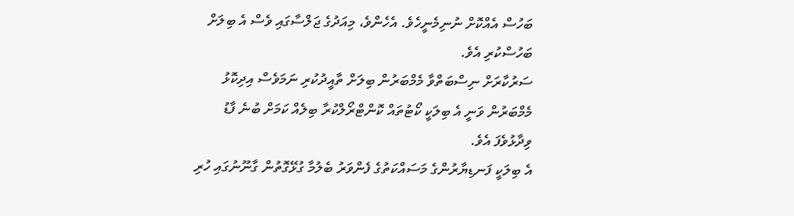ބަހުސް އެއްކޮށް ނުނިމެނީހެވެ. އެހެންވެ، މިއަދުގެ ޖަލްސާގައި ވެސް އެ ބިލަށް ބަހުސްކުރި އެވެ.
ސަރުކާރަށް ނިސްބަތްވާ މެމްބަރުން ބިލަށް ތާއީދުކުރި ނަމަވެސް އިދިކޮޅު މެމްބަރުން ވަނީ އެ ބިލަކީ ކޯޓުތައް ކޮންޓްރޯލްކުރާ ބިލެއް ކަމަށް ބުނެ ފާޑު ވިދާޅުވެފަ އެވެ.
އެ ބިލަކީ ފަނޑިޔާރުންގެ މަސައްކަތުގެ ފެންވަރު ބެލުމާ ގުޅޭގޮތުން ގާނޫނުގައި ހުރި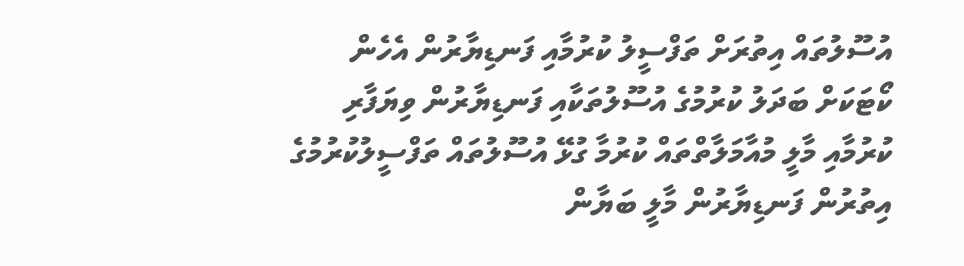އުސޫލުތައް އިތުރަށް ތަފްސީލު ކުރުމާއި ފަނޑިޔާރުން އެހެން ކޯޓަކަށް ބަދަލު ކުރުމުގެ އުސޫލުތަކާއި ފަނޑިޔާރުން ވިޔަފާރި ކުރުމާއި މާލީ މުއާމަލާތްތައް ކުރުމާ ގުޅޭ އުސޫލުތައް ތަފްސީލުކުރުމުގެ އިތުރުން ފަނޑިޔާރުން މާލީ ބަޔާން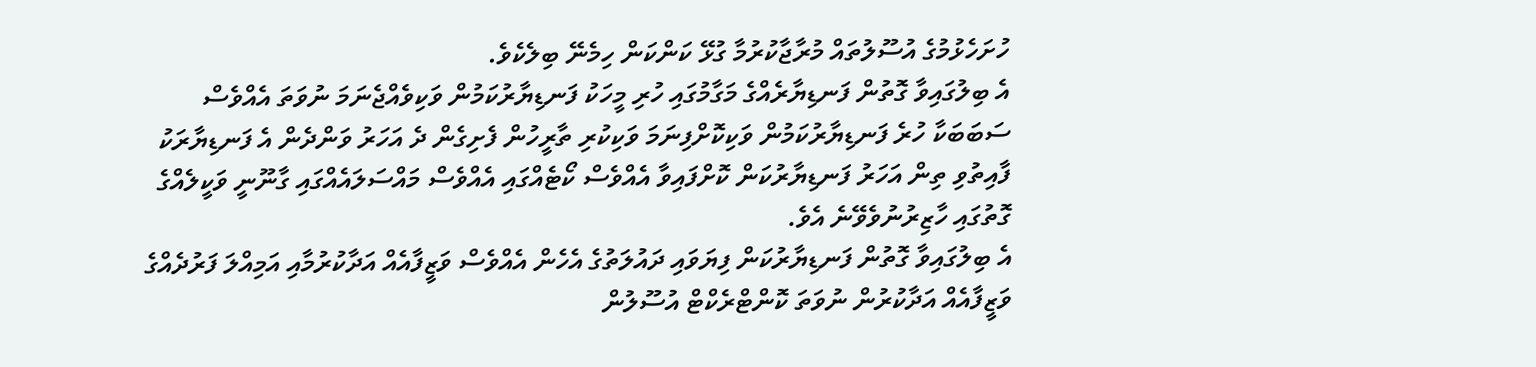ހުށަހެޅުމުގެ އުސޫލުތައް މުރާޖާކުރުމާ ގުޅޭ ކަންކަން ހިމެނޭ ބިލެކެވެ.
އެ ބިލުގައިވާ ގޮތުން ފަނޑިޔާރެއްގެ މަގާމުގައި ހުރި މީހަކު ފަނޑިޔާރުކަމުން ވަކިވެއްޖެނަމަ ނުވަތަ އެއްވެސް ސަބަބަކާ ހުރެ ފަނޑިޔާރުކަމުން ވަކިކޮށްފިނަމަ ވަކިކުރި ތާރީހުން ފެށިގެން ދެ އަހަރު ވަންދެން އެ ފަނޑިޔާރަކު ފާއިތުވި ތިން އަހަރު ފަނޑިޔާރުކަން ކޮށްފައިވާ އެއްވެސް ކޯޓެއްގައި އެއްވެސް މައްސަލައެއްގައި ގާނޫނީ ވަކީލެއްގެ ގޮތުގައި ހާޒިރުނުވެވޭނެ އެވެ.
އެ ބިލުގައިވާ ގޮތުން ފަނޑިޔާރުކަން ފިޔަވައި ދައުލަތުގެ އެހެން އެއްވެސް ވަޒީފާއެއް އަދާކުރުމާއި އަމިއްލަ ފަރުދެއްގެ ވަޒީފާއެއް އަދާކުރުން ނުވަތަ ކޮންޓްރެކްޓް އުސޫލުން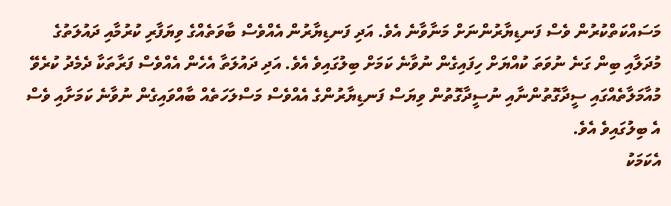މަސައްކަތްކުރުން ވެސް ފަނޑިޔާރުންނަށް މަނާވާނެ އެވެ. އަދި ފަނޑިޔާރުން އެއްވެސް ބާވަތެއްގެ ވިޔަފާރި ކުރުމާއި ދައުލަތުގެ މުދަލާއި ބިން ގަނެ ނުވަތަ ކުއްޔަށް ހިފައިގެން ނުވާނެ ކަމަށް ބިލުގައިވެ އެވެ. އަދި ދައުލަތާ އެހެން އެއްވެސް ފަރާތަކާ ދެމެދު ކުރެވޭ މުއާމަލާތެއްގައި ސީދާގޮތުންނާއި ނުސީދާގޮތުން ވިޔަސް ފަނޑިޔާރުންގެ އެއްވެސް މަސްލަހަތެއް ބާއްވައިގެން ނުވާނެ ކަމަށާއި ވެސް އެ ބިލުގައިވެ އެވެ.
އެކަމަކު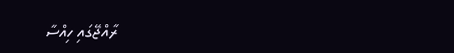ރާއްޖޭގައި ހިއްސާ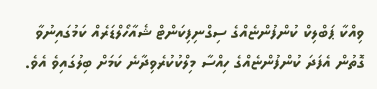ވިއްކާ ޕަބްލިކް ކުންފުންޏެއްގެ ސިގްނިފިކަންޓް ޝެއާހޯލްޑަރެއް ކަމުގައިނުވާ ގޮތުން އެފަދަ ކުންފުންޏެއްގެ ހިއްސާ މިލްކުކުރެވިދާނެ ކަމަށް ބިލުގައިވެ އެވެ.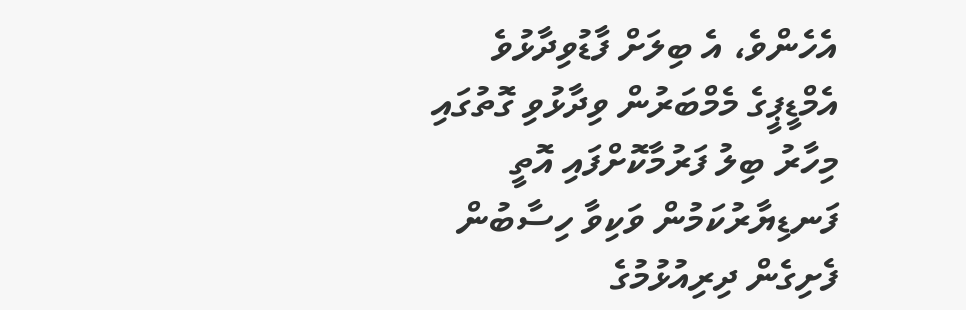އެހެންވެ، އެ ބިލަށް ފާޑުވިދާޅުވެ އެމްޑީޕީގެ މެމްބަރުން ވިދާޅުވި ގޮތުގައި މިހާރު ބިލު ފަރުމާކޮށްފައި އޮތީ ފަނޑިޔާރުކަމުން ވަކިވާ ހިސާބުން ފެށިގެން ދިރިއުޅުމުގެ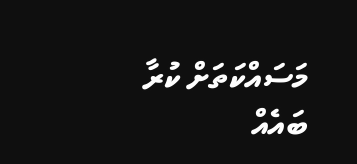މަސައްކަތަށް ކުރާ ބައެއް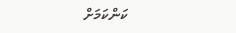ކަންކަމަށް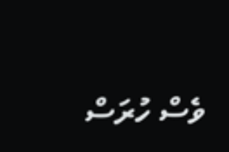ވެސް ހުރަސް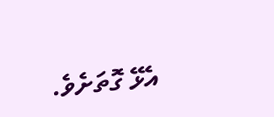އެޅޭ ގޮތަށެވެ.